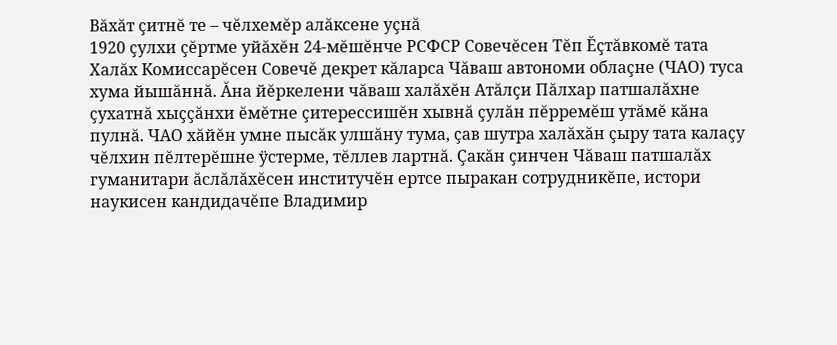Вăхăт çитнĕ те – чĕлхемĕр алăксене уçнă
1920 çулхи çĕртме уйăхĕн 24-мĕшĕнче РСФСР Совечĕсен Тĕп Ĕçтăвкомĕ тата Халăх Комиссарĕсен Совечĕ декрет кăларса Чăваш автономи облаçне (ЧАО) туса хума йышăннă. Ăна йĕркелени чăваш халăхĕн Атăлçи Пăлхар патшалăхне çухатнă хыççăнхи ĕмĕтне çитерессишĕн хывнă çулăн пĕрремĕш утăмĕ кăна пулнă. ЧАО хăйĕн умне пысăк улшăну тума, çав шутра халăхăн çыру тата калаçу чĕлхин пĕлтерĕшне ÿстерме, тĕллев лартнă. Çакăн çинчен Чăваш патшалăх гуманитари ăслăлăхĕсен институчĕн ертсе пыракан сотрудникĕпе, истори наукисен кандидачĕпе Владимир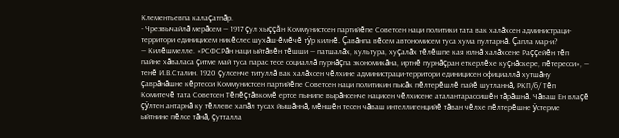Клементьевпа калаçатпăр.
- Чрезвычайлă мерăсем — 1917 çул хыççăн Коммунистсен партийĕпе Советсен наци политики тата вак халăхсен администраци-территори единицисем никĕслес шухăш-ĕмĕчĕ тÿр килнĕ. Çавăнпа вĕсем автономисем туса хума пултарнă. Çапла мар-и?
— Килĕшмелле. «РСФСРăн наци ыйтăвĕн тĕшши — патшалăх, культура, хуçалăх тĕлĕшпе кая юлнă халăхсене Раççейĕн тĕп пайне хăваласа çитме май туса парас тесе социаллă пурнăçпа экономикăна, иртнĕ пурнăçран еткерлĕхе куçнăскере, пĕтересси», — тенĕ И.В.Сталин. 1920 çулсенче титуллă вак халăхсен чĕлхине администраци-территори единицисен официаллă хутшăну çаврăнăшне кĕртесси Коммунистсен партийĕпе Советсен наци политикин пысăк пĕлтерĕшлĕ пайĕ шутланнă, РКП/б/ Тĕп Комитечĕ тата Советсен Тĕпĕçтăвкомĕ ертсе пынипе вырăнсенче нацисен чĕлхисене аталантарассишĕн тăрăшнă. Чăваш Ен влаçĕ çÿлтен антарнă ку тĕллеве хапăл тусах йышăннă, мĕншĕн тесен чăваш интеллигенцийĕ тăван чĕлхе пĕлтерĕшне ÿстерме ыйтнине пĕлсе тăнă, çутталла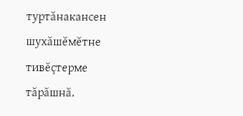туртăнакансен шухăшĕмĕтне тивĕçтерме тăрăшнă.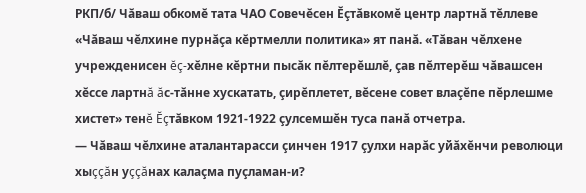РКП/б/ Чăваш обкомĕ тата ЧАО Совечĕсен Ĕçтăвкомĕ центр лартнă тĕллеве «Чăваш чĕлхине пурнăçа кĕртмелли политика» ят панă. «Тăван чĕлхене учрежденисен ĕç-хĕлне кĕртни пысăк пĕлтерĕшлĕ, çав пĕлтерĕш чăвашсен хĕссе лартнă ăс-тăнне хускатать, çирĕплетет, вĕсене совет влаçĕпе пĕрлешме хистет» тенĕ Ĕçтăвком 1921-1922 çулсемшĕн туса панă отчетра.
— Чăваш чĕлхине аталантарасси çинчен 1917 çулхи нарăс уйăхĕнчи революци хыççăн уççăнах калаçма пуçламан-и?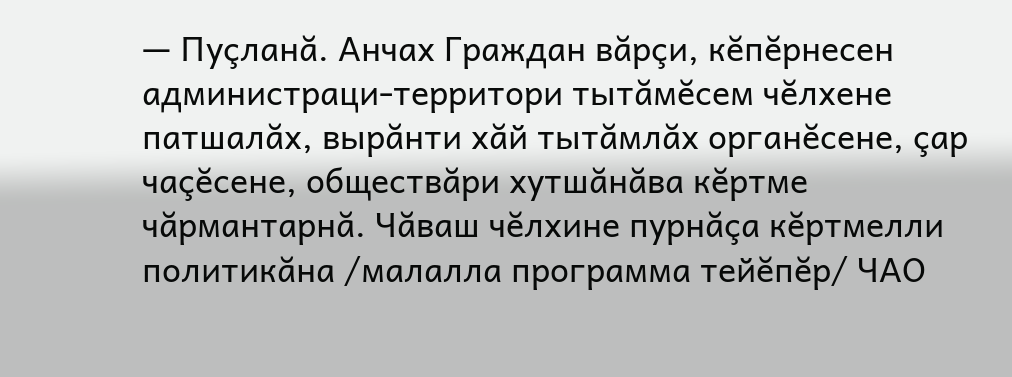— Пуçланă. Анчах Граждан вăрçи, кĕпĕрнесен администраци-территори тытăмĕсем чĕлхене патшалăх, вырăнти хăй тытăмлăх органĕсене, çар чаçĕсене, обществăри хутшăнăва кĕртме чăрмантарнă. Чăваш чĕлхине пурнăçа кĕртмелли политикăна /малалла программа тейĕпĕр/ ЧАО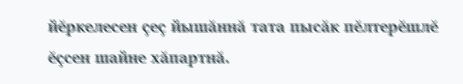йĕркелесен çеç йышăннă тата пысăк пĕлтерĕшлĕ ĕçсен шайне хăпартнă.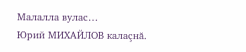Малалла вулас…
Юрий МИХАЙЛОВ калаçнă.